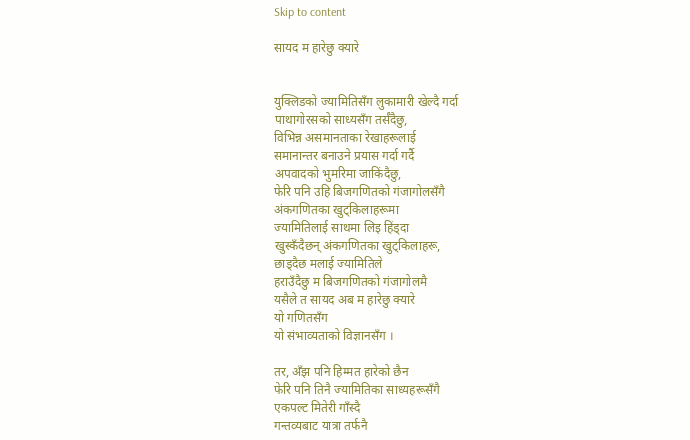Skip to content

सायद म हारेछु क्यारे


युक्लिडको ज्यामितिसँग लुकामारी खेल्दै गर्दा
पाथागोरसको साध्यसँग तर्सँदैछु,
विभिन्न असमानताका रेखाहरूलाई
समानान्तर बनाउने प्रयास गर्दा गर्दै
अपवादको भुमरिमा जाकिंदैछु,
फेरि पनि उहि बिजगणितको गंजागोलसँगै
अंकगणितका खुट्किलाहरूमा
ज्यामितिलाई साथमा लिइ हिंड्दा
खुस्कँदैछन् अंकगणितका खुट्किलाहरू,
छाड्दैछ मलाई ज्यामितिले
हराउँदैछु म बिजगणितको गंजागोलमै
यसैले त सायद अब म हारेछु क्यारे
यो गणितसँग
यो संभाव्यताको विज्ञानसँग ।

तर, अँझ पनि हिम्मत हारेको छैन
फेरि पनि तिनै ज्यामितिका साध्यहरूसँगै
एकपल्ट मितेरी गाँस्दै
गन्तव्यबाट यात्रा तर्फनै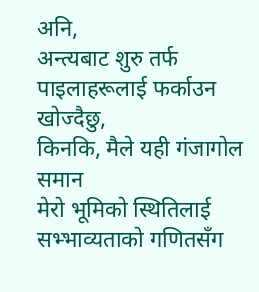अनि,
अन्त्यबाट शुरु तर्फ
पाइलाहरूलाई फर्काउन खोज्दैछु,
किनकि, मैले यही गंजागोल समान
मेरो भूमिको स्थितिलाई
सभ्भाव्यताको गणितसँग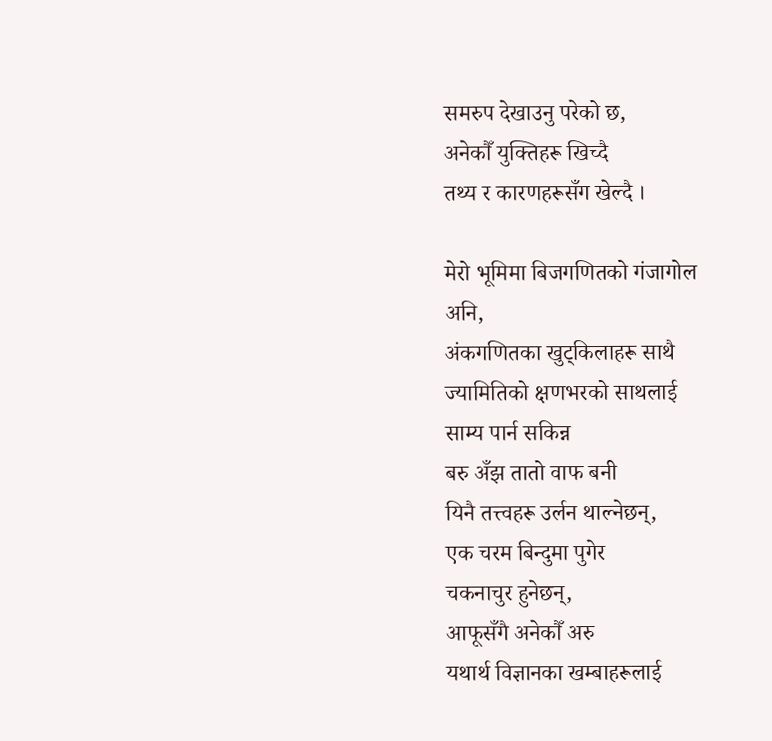समरुप देखाउनु परेको छ,
अनेकौँ युक्तिहरू खिच्दै
तथ्य र कारणहरूसँग खेल्दै ।

मेरो भूमिमा बिजगणितको गंजागोल
अनि,
अंकगणितका खुट्किलाहरू साथै
ज्यामितिको क्षणभरको साथलाई
साम्य पार्न सकिन्न
बरु अँझ तातो वाफ बनी
यिनै तत्त्वहरू उर्लन थाल्नेछन्,
एक चरम बिन्दुमा पुगेर
चकनाचुर हुनेछन्,
आफूसँगै अनेकौँ अरु
यथार्थ विज्ञानका खम्बाहरूलाई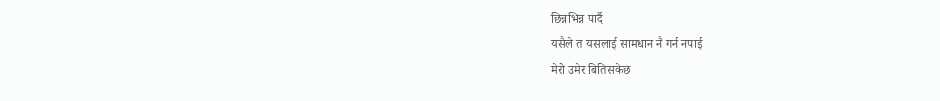छिन्नभिन्न पार्दै
यसैले त यसलाई सामधान नै गर्न नपाई
मेरो उमेर बितिसकेछ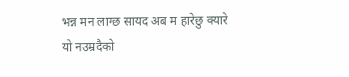भन्न मन लाग्छ सायद अब म हारेछु क्यारे
यो नउम्रदैको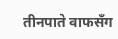तीनपाते वाफसँग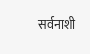सर्वनाशी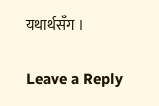यथार्थसँग ।

Leave a Reply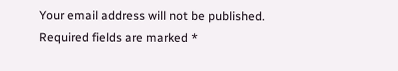Your email address will not be published. Required fields are marked *